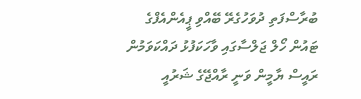ބުރާސްފަތި ދުވަހުގެރޭ ބޭއްވި ޕީއެންއެފްގެ ޓައުން ހޯލް ޖަލްސާގައި ވާހަކަފުޅު ދައްކަވަމުން ރައީސް ޔާމީން ވަނީ ރާއްޖޭގެ ޝަރުއީ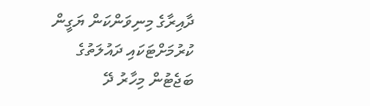ދާއިރާގެ މިނިވަންކަން ޔަގީން ކުރުމަށްޓަކައި ދައުލަތުގެ ބަޖެޓުން މިހާރު ދޭ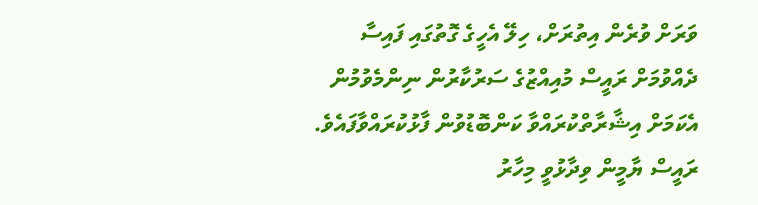ވަރަށް ވުރެން އިތުރަށް، ހިލޭ އެހީގެ ގޮތުގައި ފައިސާ ދެއްވުމަށް ރައީސް މުއިއްޒުގެ ސަރުކާރުން ނިންމެވުމުން އެކަމަށް އިޝާރާތްކުރައްވާ ކަންބޮޑުވުން ފާޅުކުރައްވާފައެވެ.
ރައީސް ޔާމީން ވިދާޅުވީ މިހާރު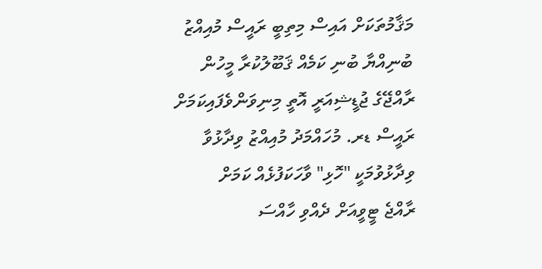މަޤާމުތަކަށް އައިސް މިތިބީ ރައީސް މުއިއްޒު ބުނިއްޔާ ބުނި ކަމެއް ޤަބޫލުކުރާ މީހުން
ރާއްޖޭގެ ޖުޑީޝިއަރީ އޮތީ މިނިވަންވެފައިކަމަށް ރައީސް ޑރ. މުހައްމަދު މުއިއްޒު ވިދާޅުވާ ވިދާޅުވުމަކީ "ހޮޅި" ވާހަކަފުޅެއް ކަމަށް
ރާއްޖެ ޓީވީއަށް ދެއްވި ހާއްސަ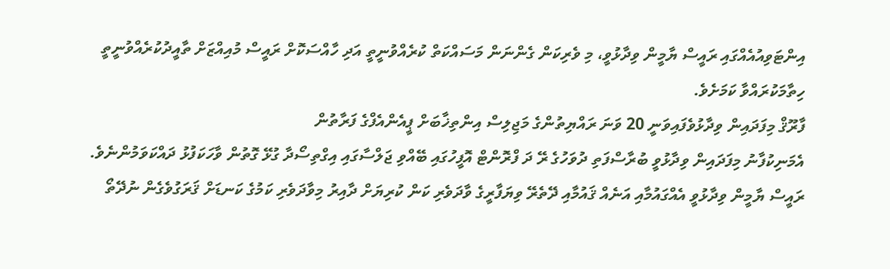އިންޓަވިއުއެއްގައި ރައީސް ޔާމީން ވިދާޅުވީ، މި ވެރިކަން ގެންނަން މަސައްކަތް ކުރެއްވުނީތީ އަދި ހާއްސަކޮށް ރައީސް މުއިއްޒަށް ތާއީދުކުރެއްވުނީތީ ހިތާމަކުރައްވާ ކަމަށެވެ.
ފާރޫޤް މިފަދައިން ވިދާޅުވެފައިވަނީ 20 ވަނަ ރައްޔިތުންގެ މަޖިލިސް އިންތިޚާބަށް ޕީއެންއެފްގެ ފަރާތުން
އެމަނިކުފާނު މިފަދައިން ވިދާޅުވީ ބުރާސްފަތި ދުވަހުގެ ރޭ ދަ ފްރޮންޓް އޮފީހުގައި ބޭއްވި ޖަލްސާގައި އިގްތިސޯދާ ގުޅޭ ގޮތުން ވާހަކަފުޅު ދައްކަވަމުންނެވެ.
ރައީސް ޔާމީން ވިދާޅުވީ އެއްގައުމާއި އަނެއް ޤައުމާއި ދޭތެރޭ ވިޔަފާރީގެ ވާދަވެރި ކަން ކުރިޔަށް ދާއިރު މިވާދަވެރި ކަމުގެ ކަނޑަށް ޤަރަގުވެގެން ނުދޭތޯ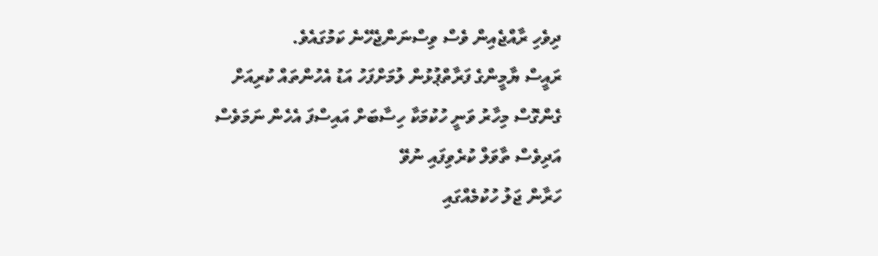ދިވެހި ރާއްޖެއިން ވެސް ވިސްނަންޖެހޭނެ ކަމުގައެވެ.
ރައީސް ޔާމީންގެ ފަރާތްޕުޅުން ލުމަށްފަހު އަޑު އެހުންތައް ކުރިއަށް ގެންގޮސް މިހާރު ވަނީ ހުކުމަކާ ހިސާބަށް އައިސްފަ އެހެން ނަމަވެސް އަދިވެސް ތާވަލް ކުރެވިފައި ނުވޭ
ހަރާން ޖަލު ހުކުމެއްގައި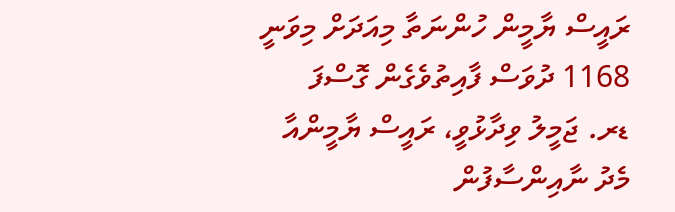ރައީސް ޔާމީން ހުންނަތާ މިއަދަށް މިވަނީ 1168 ދުވަސް ފާއިތުވެގެން ގޮސްފަ
ޑރ. ޖަމީލު ވިދާޅުވީ، ރައީސް ޔާމީންއާ މެދު ނާއިންސާފުން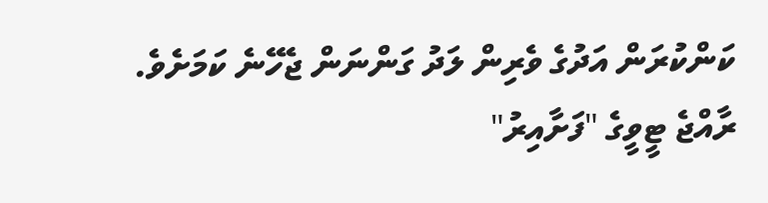ކަންކުރަން އަދުގެ ވެރިން ލަދު ގަންނަން ޖެހޭނެ ކަމަށެވެ.
ރާއްޖެ ޓީވީގެ "ފަށާއިރު"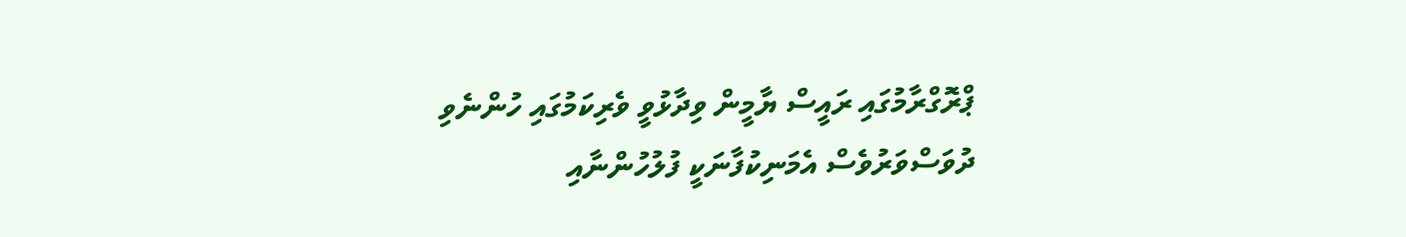ޕްރޮގްރާމުގައި ރައީސް ޔާމީން ވިދާޅުވީ ވެރިކަމުގައި ހުންނެވި ދުވަސްވަރުވެސް އެމަނިކުފާނަކީ ފުލުހުންނާއި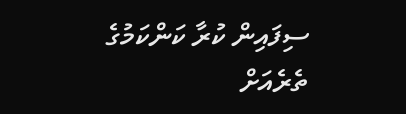ސިފައިން ކުރާ ކަންކަމުގެ ތެރެއަށް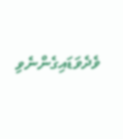ވެދެވަޑައިގެންނެވި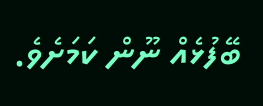ބޭފުޅެއް ނޫން ކަމަށެވެ.